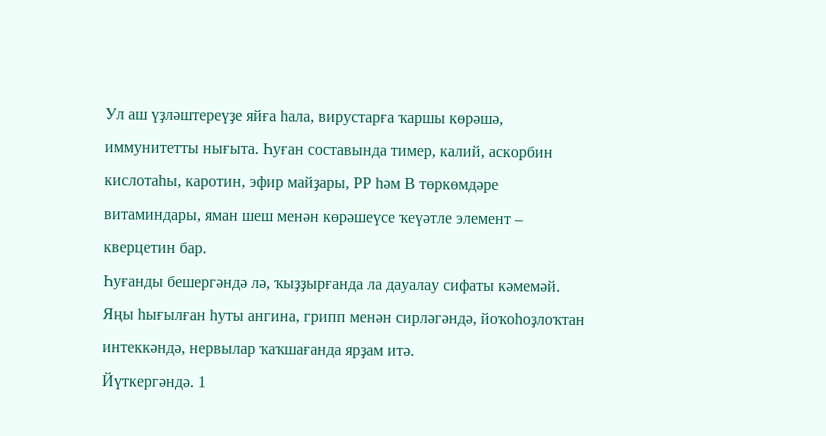Ул аш үҙләштереүҙе яйға һала, вирустарға ҡаршы көрәшә, иммунитетты нығыта. Һуған составында тимер, калий, аскорбин кислотаһы, каротин, эфир майҙары, РР һәм В төркөмдәре витаминдары, яман шеш менән көрәшеүсе ҡеүәтле элемент – кверцетин бар.
Һуғанды бешергәндә лә, ҡыҙҙырғанда ла дауалау сифаты кәмемәй. Яңы һығылған һуты ангина, грипп менән сирләгәндә, йоҡоһоҙлоҡтан интеккәндә, нервылар ҡаҡшағанда ярҙам итә.
Йүткергәндә. 1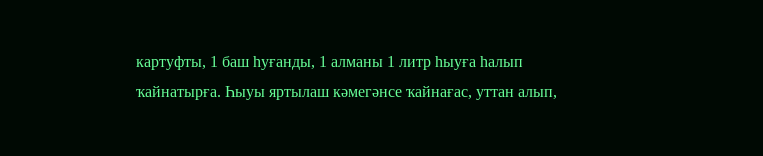картуфты, 1 баш һуғанды, 1 алманы 1 литр һыуға һалып ҡайнатырға. Һыуы яртылаш кәмегәнсе ҡайнағас, уттан алып,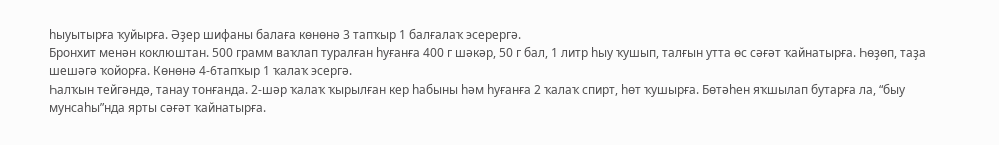һыуытырға ҡуйырға. Әҙер шифаны балаға көнөнә 3 тапҡыр 1 балғалаҡ эсерергә.
Бронхит менән коклюштан. 500 грамм ваҡлап туралған һуғанға 400 г шәкәр, 50 г бал, 1 литр һыу ҡушып, талғын утта өс сәғәт ҡайнатырға. Һөҙөп, таҙа шешәгә ҡойорға. Көнөнә 4-6тапҡыр 1 ҡалаҡ эсергә.
Һалҡын тейгәндә, танау тонғанда. 2-шәр ҡалаҡ ҡырылған кер һабыны һәм һуғанға 2 ҡалаҡ спирт, һөт ҡушырға. Бөтәһен яҡшылап бутарға ла, “быу мунсаһы”нда ярты сәғәт ҡайнатырға.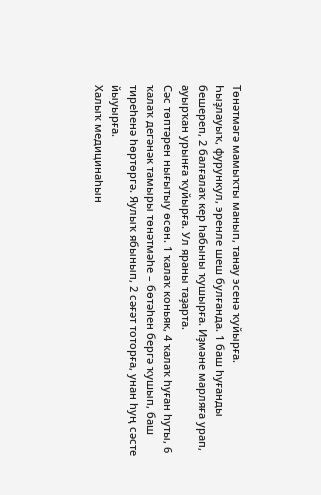Төнәтмәгә мамыҡты манып, танау эсенә ҡуйырға.
Һыҙлауыҡ, фурункул, эренле шеш булғанда. 1 баш һуғанды бешереп, 2 балғалаҡ кер һабыны ҡушырға. Иҙмәне марляға урап, ауырҡан урынға ҡуйырға. Ул яраны таҙарта.
Сәс төптәрен нығытыу өсөн. 1 ҡалаҡ коньяк, 4 ҡалаҡ һуған һуты, 6 ҡалаҡ дегәнәк тамыры төнәтмәһе – бөтәһен бергә ҡушып, баш тиреһенә һөртөргә. Яулыҡ ябынып, 2 сәғәт тоторға, унан һуң сәсте йыуырға.
Халыҡ медицинаһын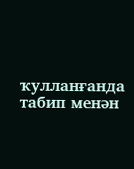ҡулланғанда табип менән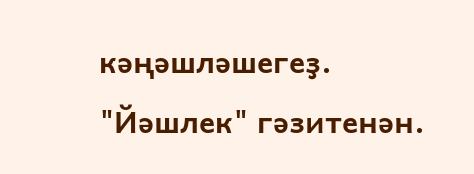кәңәшләшегеҙ.
"Йәшлек" гәзитенән.